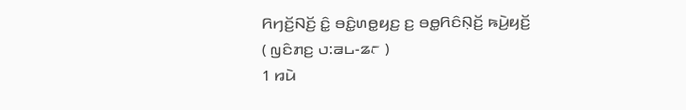ꤖꤚꤢꤩ꤬ꤡꤢꤩ꤬ ꤢꤨ꤭ ꤋꤢꤨ꤭ꤛꤥ꤭ꤟꤢ꤬ ꤢ꤬ ꤋꤥ꤭ꤖꤢꤨꤡ꤫ꤢꤩ꤬ ꤒꤣꤧ꤬ꤟꤢꤩ꤬
( ꤜꤢꤨꤊꤢ꤬ ꤇:꤁꤈-꤃꤅ )
1 ꤙꤣꤧ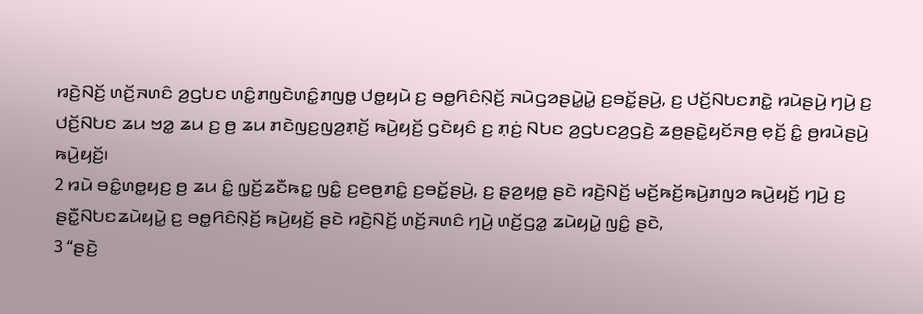ꤙꤢꤧ꤬ꤡꤢꤩ꤬ ꤛꤢꤩ꤬ꤏꤛꤢꤨ ꤤ꤬ꤞꤝꤢ ꤛꤢꤨ꤭ꤊꤜꤢꤧꤛꤢꤨ꤭ꤊꤜꤥ꤭ ꤓꤥ꤭ꤟꤣꤧ ꤢ꤬ ꤋꤥ꤭ꤖꤢꤨꤡ꤫ꤢꤩ꤬ ꤏꤣꤧꤞꤤꤔꤣꤧ꤭ꤣꤧ꤭ ꤢ꤬ꤋꤢꤩ꤭ꤔꤣꤧ꤬, ꤢ꤬ ꤓꤢꤩ꤬ꤡꤝꤢꤊꤢꤧ꤭ ꤙꤣꤧꤔꤣꤧ꤬ ꤚꤣꤧ꤬ ꤢ꤬ ꤓꤢꤩ꤬ꤡꤝꤢ ꤘꤣ ꤠꤤ꤭ ꤘꤣ ꤢ꤬ ꤥ꤬ ꤘꤣ ꤊꤢꤧꤜꤢ꤬ꤜꤤ꤬ꤊ꤫ꤢꤩ꤬ ꤒꤣꤧ꤬ꤟꤢꤩ꤬ ꤞꤢꤧꤟꤢꤨ ꤢ꤬ ꤊ꤫ꤢꤦ꤬ ꤡꤝꤢ ꤤ꤬ꤞꤝꤢꤤ꤬ꤞꤢꤧ꤬ ꤘꤥ꤬ꤔꤢꤧ꤭ꤟꤢꤩꤏꤥ꤬ ꤕ꤫ꤢꤩ꤬ ꤢꤨ꤭ ꤥ꤬ꤙꤣꤧꤔꤣꤧ꤬ ꤒꤣꤧ꤬ꤟꤢꤩ꤬꤯
2 ꤙꤣꤧ ꤋꤢꤨ꤭ꤛꤥ꤭ꤟꤢ꤬ ꤥ꤬ ꤘꤣ ꤢꤨ꤭ ꤜ꤫ꤢꤩ꤬ꤘꤢꤪꤒꤢ꤭ ꤜꤢꤨ꤭ ꤢ꤬ꤕꤥ꤬ꤊꤢꤨ꤭ ꤢ꤬ꤋꤢꤩ꤭ꤔꤣꤧ꤬, ꤢ꤬ ꤔ꤫ꤤ꤬ꤟꤥ꤭ ꤔꤢꤧ ꤙꤢꤧ꤬ꤡꤢꤩ꤬ ꤗꤢꤩ꤬ꤒꤢꤩ꤬ꤒꤣꤧ꤬ꤊꤜꤤ ꤒꤣꤧ꤬ꤟꤢꤩ꤬ ꤚꤣꤧ꤬ ꤢ꤬ ꤔꤢꤪ꤭ꤡꤝꤢꤘꤣꤧꤟꤣꤧ꤭ ꤢ꤬ ꤋꤥ꤭ꤖꤢꤨꤡ꤫ꤢꤩ꤬ ꤒꤣꤧ꤬ꤟꤢꤩ꤬ ꤔꤢꤧ ꤙꤢꤧ꤬ꤡꤢꤩ꤬ ꤛꤢꤩ꤬ꤏꤛꤢꤨ ꤚꤣꤧ꤬ ꤛꤢꤩ꤬ꤞꤤ꤭ ꤘꤣꤧꤟꤣꤧ꤭ ꤜꤢꤨ꤭ ꤔꤢꤧ,
3 “ꤔꤢꤧ꤬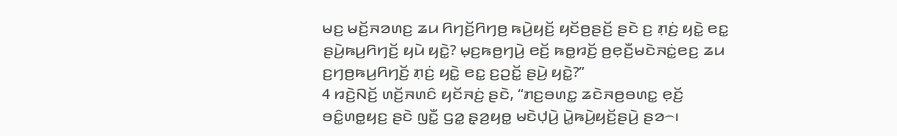ꤗꤢ꤬ ꤗꤢꤩ꤬ꤏꤤꤛꤢ꤬ ꤘꤣ ꤖꤚꤢꤩ꤬ꤖꤚꤥ꤬ ꤒꤣꤧ꤬ꤟꤢꤩ꤬ ꤟꤢꤩꤥ꤬ꤔꤢꤩ꤬ ꤔꤢꤧ ꤢ꤬ ꤊ꤫ꤢꤦ꤬ ꤟꤢꤧ꤭ ꤕꤢ꤭ ꤔꤣꤧ꤬ꤒꤣ꤬ꤖꤚꤢꤩ꤬ ꤟꤣꤧ ꤟꤢꤧ꤭? ꤗ꤫ꤢ꤬ꤒꤥ꤬ꤚꤣꤧ꤬ ꤕꤢꤩ꤬ ꤒꤥ꤭ꤙꤢꤩ꤬ ꤥ꤬ꤕ꤫ꤢꤪ꤬ꤗꤢꤧꤏꤢꤦ꤭ꤕꤢ꤬ ꤘꤣ ꤢ꤬ꤚꤥ꤬ꤒꤣ꤬ꤖꤚꤢꤩ꤬ ꤊ꤫ꤢꤦ꤬ ꤟꤢꤧ꤭ ꤕꤢ꤭ ꤢ꤬ꤑꤢꤩ꤭ ꤔꤣꤧ꤬ ꤟꤢꤧ꤭?”
4 ꤙꤢꤧ꤬ꤡꤢꤩ꤬ ꤛꤢꤩ꤬ꤏꤛꤢꤨ ꤟꤢꤩꤏꤢꤦ꤬ ꤔꤢꤧ, “ꤊꤢ꤬ꤋꤛꤢ꤭ ꤘꤢꤧꤏꤥ꤬ꤋꤛꤢ꤭ ꤕ꤫ꤢꤩ꤬ ꤋꤢꤨ꤭ꤛꤥ꤭ꤟꤢ꤬ ꤔꤢꤧ ꤜꤢꤪ꤭ ꤞꤤ꤭ ꤔ꤫ꤤ꤬ꤟꤥ꤭ ꤗꤢꤧꤓ꤫ꤣꤧ꤬ ꤣꤧ꤭ꤒꤣꤧ꤬ꤟꤢꤩ꤬ꤔꤣꤧ꤬ ꤔꤤ꤮꤯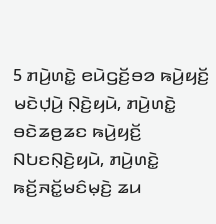5 ꤊꤣꤧ꤬ꤛꤢꤧ꤭ ꤕꤣꤧꤞꤢꤩ꤬ꤋꤤ ꤒꤣꤧ꤬ꤟꤢꤩ꤬ ꤗꤢꤧꤓ꤫ꤣꤧ꤬ ꤡ꤫ꤢꤧ꤬ꤟꤣꤧ, ꤊꤣꤧ꤬ꤛꤢꤧ꤭ ꤋꤢꤧꤘꤥ꤬ꤘꤢ ꤒꤣꤧ꤬ꤟꤢꤩ꤬ ꤡꤝꤢꤡ꤫ꤢꤧ꤬ꤟꤣꤧ, ꤊꤣꤧ꤬ꤛꤢꤧ꤭ ꤒꤢꤩ꤬ꤏꤢꤩ꤭ꤗꤢꤨꤗ꤫ꤢꤧ꤬ ꤘꤣ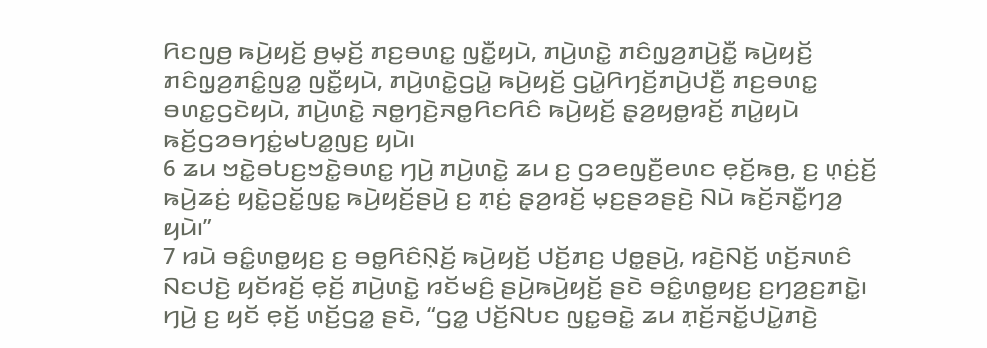ꤖꤢꤜꤥ꤬ ꤒꤣꤧ꤬ꤟꤢꤩ꤬ ꤥ꤬ꤗ꤫ꤢꤩ꤬ ꤊꤢ꤬ꤋꤛꤢ꤭ ꤜꤢꤪ꤭ꤟꤣꤧ, ꤊꤣꤧ꤬ꤛꤢꤧ꤭ ꤊꤢꤨꤜ꤫ꤤ꤬ꤊꤣꤧ꤬ꤢꤪ꤭ ꤒꤣꤧ꤬ꤟꤢꤩ꤬ ꤊꤢꤨꤜ꤫ꤤ꤬ꤊꤢꤨ꤭ꤜꤤ꤭ ꤜꤢꤪ꤭ꤟꤣꤧ, ꤊꤣꤧ꤬ꤛꤢꤧ꤭ꤞꤣꤧ꤭ ꤒꤣꤧ꤬ꤟꤢꤩ꤬ ꤞꤣꤧ꤭ꤖꤚꤢꤩ꤬ꤊꤣꤧ꤬ꤓꤢꤪ꤬ ꤊꤢ꤬ꤋꤛꤢ꤭ ꤋꤛꤢ꤭ꤞꤢꤧꤟꤣꤧ, ꤊꤣꤧ꤬ꤛꤢꤧ꤭ ꤏꤥ꤭ꤚꤢꤧ꤬ꤏꤥ꤭ꤖꤢꤖꤢꤨ ꤒꤣꤧ꤬ꤟꤢꤩ꤬ ꤔ꤫ꤤ꤬ꤟꤥ꤭ꤙꤢꤩ꤬ ꤊꤣꤧ꤭ꤟꤣꤧ ꤒꤢꤩ꤬ꤞꤤꤋꤚꤢꤦ꤭ꤗꤝꤤ꤭ꤜꤢ꤬ ꤟꤣꤧ꤯
6 ꤘꤣ ꤠꤢꤧ꤭ꤋꤝꤢ꤬ꤠꤢꤧ꤭ꤋꤛꤢ꤭ ꤚꤣꤧ꤬ ꤊꤣꤧ꤬ꤛꤢꤧ꤭ ꤘꤣ ꤢ꤬ ꤞꤤꤕꤜꤢꤪ꤬ꤕꤛꤢ ꤕ꤫ꤢꤩ꤬ꤒꤥ꤬, ꤢ꤬ ꤛ꤫ꤢꤦ꤬ꤢꤩ꤬ ꤒꤣꤧ꤬ꤘꤢꤦ꤬ ꤟꤢꤧ꤭ꤑꤢꤩ꤭ꤜꤢ꤭ ꤒꤣꤧ꤬ꤟꤢꤩ꤬ꤔꤣꤧ꤬ ꤢ꤬ ꤊ꤫ꤢꤦ꤬ ꤔ꤫ꤤ꤬ꤙꤢꤩ꤬ ꤗ꤫ꤢ꤬ꤔꤤꤔꤢꤧ꤬ ꤡꤣꤧ ꤒꤢꤩ꤬ꤏꤢꤪ꤭ꤚꤤ꤬ ꤟꤣꤧ꤯”
7 ꤙꤣꤧ ꤋꤢꤨ꤭ꤛꤥ꤭ꤟꤢ꤬ ꤢ꤬ ꤋꤥ꤭ꤖꤢꤨꤡ꤫ꤢꤩ꤬ ꤒꤣꤧ꤬ꤟꤢꤩ꤬ ꤓꤢꤩ꤬ꤊꤢ꤬ ꤓꤥ꤭ꤔꤣꤧ꤬, ꤙꤢꤧ꤬ꤡꤢꤩ꤬ ꤛꤢꤩ꤬ꤏꤛꤢꤨ ꤡꤢꤓꤢꤧ꤬ ꤟꤢꤩꤙꤢꤩ꤬ ꤕ꤫ꤢꤩ꤬ ꤊꤣꤧ꤬ꤛꤢꤧ꤭ ꤙꤢꤩꤗꤢꤨ꤬ ꤔꤣꤧ꤬ꤒꤣꤧ꤬ꤟꤢꤩ꤬ ꤔꤢꤧ ꤋꤢꤨ꤭ꤛꤥ꤭ꤟꤢ꤬ ꤢ꤬ꤚꤤ꤬ꤢ꤬ꤊꤢꤧ꤭꤯ ꤚꤣꤧ꤬ ꤢ꤬ ꤟꤢꤩ ꤕ꤫ꤢꤩ꤬ ꤛꤢꤩ꤬ꤞꤤ꤭ ꤔꤢꤧ, “ꤞꤤ꤭ ꤓꤢꤩ꤬ꤡꤝꤢ ꤜꤢ꤭ꤋꤢꤧ꤭ ꤘꤣ ꤊ꤫ꤢꤩ꤬ꤏꤢꤩ꤭ꤓꤣꤧ꤭ꤊꤢꤧ꤬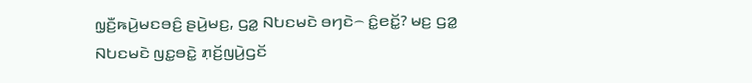ꤜ꤫ꤢꤪ꤬ꤒꤣꤧ꤬ꤗꤢꤋꤢꤨ꤬ ꤔꤣꤧ꤬ꤗꤢ꤬, ꤞꤤ꤭ ꤡꤝꤢꤗꤢꤧ ꤋꤚꤢꤧ꤮ ꤢꤨ꤭ꤕꤢꤩ꤭? ꤗꤢ꤬ ꤞꤤ꤭ ꤡꤝꤢꤗꤢꤧ ꤜꤢ꤭ꤋꤢꤧ꤭ ꤊ꤫ꤢꤩ꤬ꤜꤣꤧ꤬ꤞꤢꤩ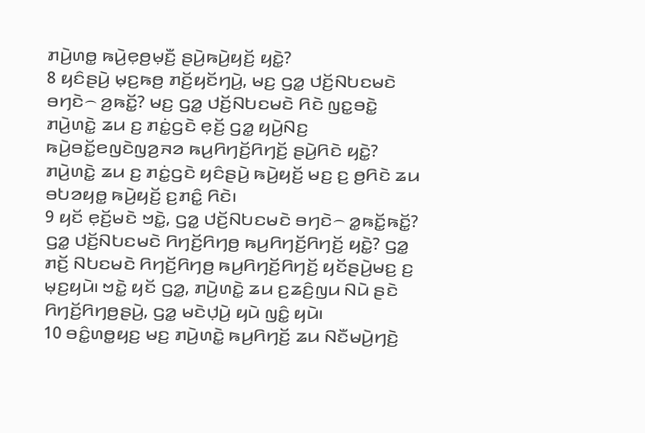ꤊꤣꤧ꤬ꤛꤥ꤭ ꤒꤣꤧ꤬ꤕ꤫ꤥ꤬ꤗ꤫ꤢꤪ꤬ ꤔꤣꤧ꤬ꤒꤣꤧ꤬ꤟꤢꤩ꤬ ꤟꤢꤧ꤭?
8 ꤟꤢꤨꤔꤣꤧ꤬ ꤗ꤫ꤢ꤬ꤒꤥ꤬ ꤊꤢꤩ꤬ꤟꤢꤩꤚꤣꤧ꤬, ꤗꤢ꤬ ꤞꤤ꤭ ꤓꤢꤩ꤬ꤡꤝꤢꤗꤢꤧ ꤋꤚꤢꤧ꤮ ꤤ꤬ꤒꤢꤩ꤭? ꤗꤢ꤬ ꤞꤤ꤭ ꤓꤢꤩ꤬ꤡꤝꤢꤗꤢꤧ ꤖꤢꤧ ꤜꤢ꤭ꤋꤢꤧ꤭ ꤊꤣꤧ꤬ꤛꤢꤧ꤭ ꤘꤣ ꤢ꤬ ꤊꤢꤦ꤭ꤞꤢꤧ ꤕ꤫ꤢꤩ꤬ ꤞꤤ꤭ ꤟꤣꤧ꤬ꤡꤢ꤬ ꤒꤣꤧ꤬ꤋꤢꤩ꤭ꤕꤜꤢꤧꤜꤤ꤬ꤏꤤ ꤒꤣ꤬ꤖꤚꤢꤩ꤬ꤖꤚꤢꤩ꤬ ꤔꤣꤧ꤬ꤖꤢꤧ ꤟꤢꤧ꤭? ꤊꤣꤧ꤬ꤛꤢꤧ꤭ ꤘꤣ ꤢ꤬ ꤊꤢꤦ꤭ꤞꤢꤧ ꤟꤢꤨꤔꤣꤧ꤬ ꤒꤣꤧ꤬ꤟꤢꤩ꤬ ꤗꤢ꤬ ꤢ꤬ ꤥ꤬ꤖꤢꤧ ꤘꤣ ꤋꤝꤤꤟꤥ꤭ ꤒꤣꤧ꤬ꤟꤢꤩ꤬ ꤢ꤬ꤊꤢꤨ꤭ ꤖꤢꤧ꤯
9 ꤟꤢꤩ ꤕ꤫ꤢꤩ꤬ꤗꤢꤧ ꤠꤢꤧ꤭, ꤞꤤ꤭ ꤓꤢꤩ꤬ꤡꤝꤢꤗꤢꤧ ꤋꤚꤢꤧ꤮ ꤤ꤭ꤒꤢꤩ꤭ꤒꤢꤩ꤭? ꤞꤤ꤭ ꤓꤢꤩ꤬ꤡꤝꤢꤗꤢꤧ ꤖꤚꤢꤩ꤬ꤖꤚꤥ꤬ ꤒꤣ꤬ꤖꤚꤢꤩ꤬ꤖꤚꤢꤩ꤬ ꤟꤢꤧ꤭? ꤞꤤ꤭ ꤊꤢꤩ꤬ ꤡꤝꤢꤗꤢꤧ ꤖꤚꤢꤩ꤬ꤖꤚꤥ꤬ ꤒꤣ꤬ꤖꤚꤢꤩ꤬ꤖꤚꤢꤩ꤬ ꤟꤢꤩꤔꤣꤧ꤬ꤗꤢ꤬ ꤢ꤬ ꤗ꤫ꤢ꤬ꤟꤣꤧ꤯ ꤠꤢꤧ꤭ ꤟꤢꤩ ꤞꤤ꤭, ꤊꤣꤧ꤬ꤛꤢꤧ꤭ ꤘꤣ ꤢ꤬ꤘꤢꤨ꤬ꤜꤣ ꤡꤣꤧ ꤔꤢꤧ ꤖꤚꤢꤩ꤬ꤖꤚꤥ꤬ꤔꤣꤧ꤬, ꤞꤤ꤭ ꤗꤢꤧꤓ꤫ꤣꤧ꤬ ꤟꤣꤧ ꤜꤢꤨ꤭ ꤟꤣꤧ꤯
10 ꤋꤢꤨ꤭ꤛꤥ꤭ꤟꤢ꤬ ꤗꤢ꤬ ꤊꤣꤧ꤬ꤛꤢꤧ꤭ ꤒꤣ꤬ꤖꤚꤢꤩ꤬ ꤘꤣ ꤡꤢꤪꤗꤣꤧ꤬ꤚꤢꤧ꤬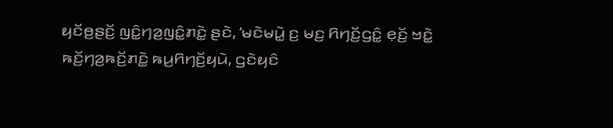ꤟꤢꤩꤥ꤬ꤔꤢꤩ꤬ ꤜꤢꤨ꤭ꤚꤤ꤬ꤜꤢꤨ꤭ꤊꤢꤧ꤭ ꤔꤢꤧ, ‘ꤗꤢꤧꤗꤣꤧ꤭ ꤢ꤬ ꤗꤢ꤬ ꤖꤚꤢꤩ꤬ꤞꤢꤨ꤭ ꤕ꤫ꤢꤩ꤬ ꤠꤢꤧ꤭ ꤒꤢꤩ꤬ꤚꤤ꤬ꤒꤢꤩ꤬ꤊꤢꤧ꤭ ꤒꤣ꤬ꤖꤚꤢꤩ꤬ꤟꤣꤧ, ꤞꤢꤧꤟꤢꤨ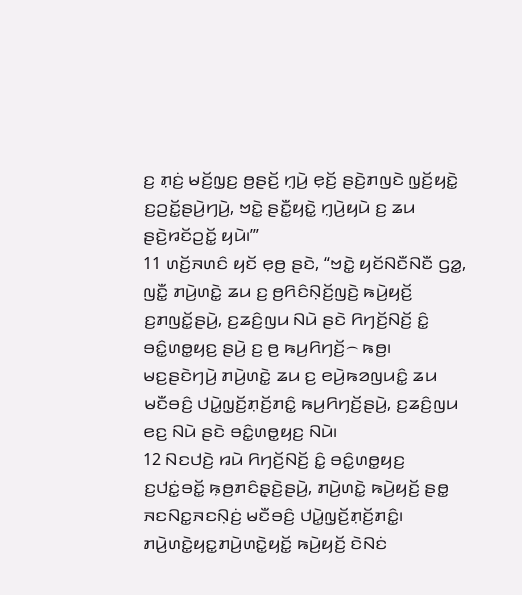ꤢ꤬ ꤊ꤫ꤢꤦ꤬ ꤗꤢꤩ꤬ꤜ꤫ꤢ꤬ ꤥ꤬ꤔꤢꤩ꤬ ꤚ꤫ꤣꤧ꤬ ꤕ꤫ꤢꤩ꤬ ꤔꤢꤧ꤬ꤊꤜꤢꤧ ꤜ꤫ꤢꤩ꤬ꤟꤢꤧ꤭ ꤢ꤬ꤑꤢꤩ꤭ꤔꤣꤧ꤬ꤚꤣꤧ꤬, ꤠꤢꤧ꤭ ꤔꤢꤪ꤭ꤟꤢꤧ꤭ ꤚ꤫ꤣꤧ꤬ꤟꤣꤧ ꤢ꤬ ꤘꤣ ꤔꤢꤧ꤬ꤙꤢꤩꤑꤢꤩ꤭ ꤟꤣꤧ꤯’”
11 ꤛꤢꤩ꤬ꤏꤛꤢꤨ ꤟꤢꤩ ꤕ꤫ꤥ꤬ ꤔꤢꤧ, “ꤠꤢꤧ꤭ ꤟꤢꤩꤡꤢꤪꤡꤢꤪ ꤞꤤ꤭, ꤜꤢꤪ꤭ ꤊꤣꤧ꤬ꤛꤢꤧ꤭ ꤘꤣ ꤢ꤬ ꤥ꤬ꤖꤢꤨꤡ꤫ꤢꤩ꤬ꤜꤢꤧ꤬ ꤒꤣꤧ꤬ꤟꤢꤩ꤬ ꤢ꤬ꤊꤜꤢꤩ꤭ꤔꤣꤧ꤬, ꤢ꤬ꤘꤢꤨ꤬ꤜꤣ ꤡꤣꤧ ꤔꤢꤧ ꤖꤚꤢꤩ꤬ꤡꤢꤩ꤬ ꤢꤨ꤭ ꤋꤢꤨ꤭ꤛꤥ꤭ꤟꤢ꤬ ꤔꤣꤧ꤬ ꤢ꤬ ꤥ꤬ ꤒꤣ꤬ꤖꤚꤢꤩ꤬꤮ ꤒꤥ꤬꤯ ꤗꤢ꤬ꤔꤢꤧꤚꤣꤧ꤬ ꤊꤣꤧ꤬ꤛꤢꤧ꤭ ꤘꤣ ꤢ꤬ ꤕꤣꤧ꤬ꤒꤤꤜꤣꤢꤨ꤭ ꤘꤣ ꤗꤢꤪꤋꤢꤨ꤬ ꤓꤣꤧ꤭ꤜ꤫ꤢꤩ꤬ꤊ꤫ꤢꤩ꤬ꤊꤢꤨ꤭ ꤒꤣ꤬ꤖꤚꤢꤩ꤬ꤔꤣꤧ꤬, ꤢ꤬ꤘꤢꤨ꤬ꤜꤣ ꤕꤢ꤬ ꤡꤣꤧ ꤔꤢꤧ ꤋꤢꤨ꤭ꤛꤥ꤭ꤟꤢ꤬ ꤡꤣꤧ꤯
12 ꤡꤢꤓꤢꤧ꤬ ꤙꤣꤧ ꤖꤚꤢꤩ꤬ꤡꤢꤩ꤬ ꤢꤨ꤭ ꤋꤢꤨ꤭ꤛꤥ꤭ꤟꤢ꤬ ꤢ꤬ꤓꤢꤦ꤭ꤋꤢꤩ꤭ ꤒ꤫ꤥ꤬ꤊꤢꤨꤔ꤫ꤢꤧ꤬ꤔꤣꤧ꤬, ꤊꤣꤧ꤬ꤛꤢꤧ꤭ ꤒꤣꤧ꤬ꤟꤢꤩ꤬ ꤔꤥ꤭ ꤏꤢꤡꤢ꤭ꤏꤢꤡ꤫ꤢꤦ꤬ ꤗꤢꤪꤋꤢꤨ꤬ ꤓꤣꤧ꤭ꤜ꤫ꤢꤩ꤬ꤊ꤫ꤢꤩ꤬ꤊꤢꤨ꤭꤯ ꤊꤣꤧ꤬ꤛꤢꤧ꤭ꤟꤢ꤭ꤊꤣꤧ꤬ꤛꤢꤧ꤭ꤟꤢꤩ꤭ ꤒꤣꤧ꤬ꤟꤢꤩ꤬ ꤢꤧꤡꤢꤦ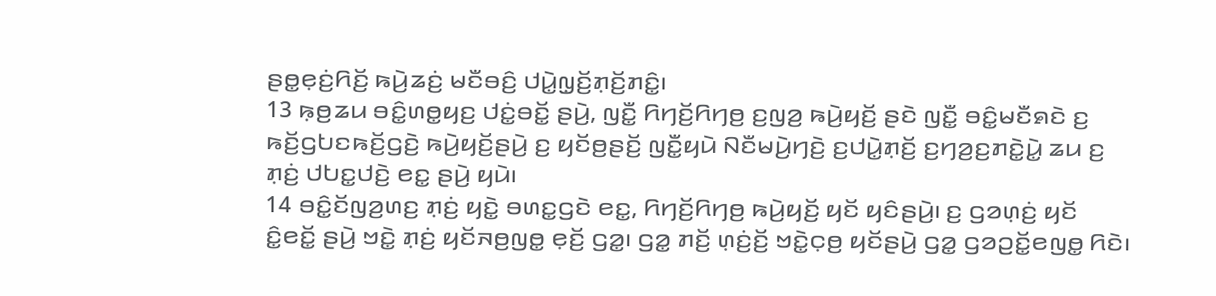ꤔꤥ꤭ꤕ꤫ꤢꤦ꤬ꤖꤢꤩ꤬ ꤒꤣꤧ꤬ꤘꤢꤦ꤬ ꤗꤢꤪꤋꤢꤨ꤬ ꤓꤣꤧ꤭ꤜ꤫ꤢꤩ꤬ꤊ꤫ꤢꤩ꤬ꤊꤢꤨ꤭꤯
13 ꤒ꤫ꤥ꤬ꤘꤣ ꤋꤢꤨ꤭ꤛꤥ꤭ꤟꤢ꤬ ꤓꤢꤦ꤭ꤋꤢꤩ꤭ ꤔꤣꤧ꤬, ꤜꤢꤪ꤭ ꤖꤚꤢꤩ꤬ꤖꤚꤥ꤬ ꤢ꤬ꤜꤤ꤬ ꤒꤣꤧ꤬ꤟꤢꤩ꤬ ꤔꤢꤧ ꤜꤢꤪ꤭ ꤋꤢꤨ꤭ꤗꤢꤪꤎꤢꤧ ꤢ꤬ ꤒꤢꤩ꤬ꤞꤝꤢꤒꤢꤩ꤬ꤞꤢꤧ꤬ ꤒꤣꤧ꤬ꤟꤢꤩ꤬ꤔꤣꤧ꤬ ꤢ꤬ ꤟꤢꤩꤥ꤬ꤔꤢꤩ꤬ ꤜꤢꤪ꤭ꤟꤣꤧ ꤡꤢꤪꤗꤣꤧ꤬ꤚꤢꤧ꤬ ꤢ꤬ꤓꤣꤧ꤭ꤊ꤫ꤢꤩ꤬ ꤢ꤬ꤚꤤ꤬ꤢ꤬ꤊꤢꤧ꤭ꤣꤧ꤭ ꤘꤣ ꤢ꤬ ꤊ꤫ꤢꤦ꤬ ꤓꤝꤢ꤭ꤓꤢꤧ꤬ ꤕꤢ꤭ ꤔꤣꤧ꤬ ꤟꤣꤧ꤯
14 ꤋꤢꤨ꤭ꤢꤩꤜꤤ꤬ꤛꤢ꤬ ꤊ꤫ꤢꤦ꤬ ꤟꤢꤧ꤭ ꤋꤛꤢ꤭ꤞꤢꤧ ꤕꤢ꤭, ꤖꤚꤢꤩ꤬ꤖꤚꤥ꤬ ꤒꤣꤧ꤬ꤟꤢꤩ꤬ ꤟꤢꤩ ꤟꤢꤨꤔꤣꤧ꤬꤯ ꤢ꤬ ꤞꤤꤛ꤫ꤢꤦ꤬ ꤟꤢꤩ ꤢꤨ꤭ꤕꤢꤩ꤭ ꤔꤣꤧ꤬ ꤠꤢꤧ꤭ ꤊ꤫ꤢꤦ꤬ ꤟꤢꤩꤏꤥ꤬ꤜꤥ꤭ ꤕ꤫ꤢꤩ꤬ ꤞꤤ꤭꤯ ꤞꤤ꤭ ꤊꤢꤩ꤬ ꤛ꤫ꤢꤦ꤬ꤢꤩ꤬ ꤠꤢꤧ꤭ꤍ꤫ꤥ꤬ ꤟꤢꤩꤔꤣꤧ꤬ ꤞꤤ꤭ ꤞꤤꤑꤢꤩ꤭ꤕꤜꤥ꤭ ꤖꤢꤧ꤯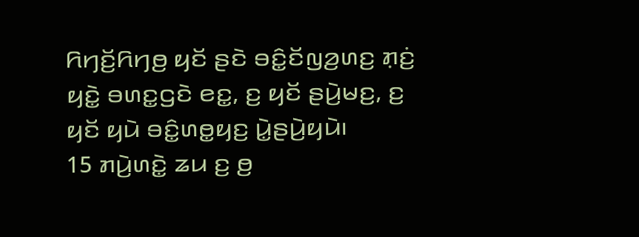ꤖꤚꤢꤩ꤬ꤖꤚꤥ꤬ ꤟꤢꤩ ꤔꤢꤧ ꤋꤢꤨ꤭ꤢꤩꤜꤤ꤬ꤛꤢ꤬ ꤊ꤫ꤢꤦ꤬ ꤟꤢꤧ꤭ ꤋꤛꤢ꤭ꤞꤢꤧ ꤕꤢ꤭, ꤢ꤬ ꤟꤢꤩ ꤔꤣꤧ꤬ꤗꤢ꤬, ꤢ꤬ ꤟꤢꤩ ꤟꤣꤧ ꤋꤢꤨ꤭ꤛꤥ꤭ꤟꤢ꤬ ꤣꤧ꤭ꤔꤣꤧ꤬ꤟꤣꤧ꤯
15 ꤊꤣꤧ꤬ꤛꤢꤧ꤭ ꤘꤣ ꤢ꤬ ꤥ꤬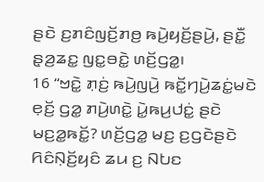ꤔꤢꤧ ꤢ꤬ꤊꤢꤨꤜꤢꤩ꤬ꤊꤥ꤬ ꤒꤣꤧ꤬ꤟꤢꤩ꤬ꤔꤣꤧ꤬, ꤔꤢꤪ꤭ ꤔ꤫ꤤ꤬ꤘꤢ꤭ ꤜꤢ꤭ꤋꤢꤧ꤭ ꤛꤢꤩ꤬ꤞꤤ꤭꤯
16 “ꤠꤢꤧ꤭ ꤊ꤫ꤢꤦ꤬ ꤒꤣꤧ꤬ꤜꤣꤧ꤬ ꤒꤢꤩ꤭ꤚꤣꤧ꤬ꤘꤢꤦ꤭ꤗꤢꤧ ꤕ꤫ꤢꤩ꤬ ꤞꤤ꤭ ꤊꤣꤧ꤬ꤛꤢꤧ꤭ ꤣꤧ꤭ꤒꤣ꤬ꤓꤢꤦ꤭ ꤔꤢꤧ ꤗꤢ꤬ꤤ꤭ꤒꤢꤩ꤭? ꤛꤢꤩ꤬ꤞꤤ꤭ ꤗꤢ꤬ ꤢ꤬ꤞꤢꤧꤔꤢꤧ ꤖꤢꤨꤡ꤫ꤢꤩ꤬ꤟꤢꤨ ꤘꤣ ꤢ꤬ ꤡꤝꤢ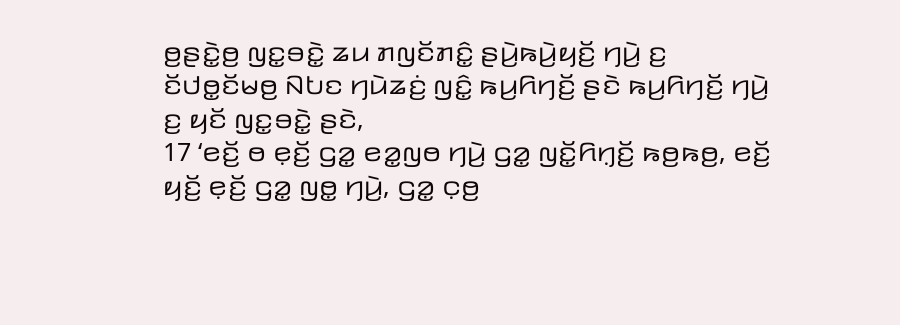ꤥ꤬ꤔꤢꤧ꤭ꤥ꤬ ꤜꤢ꤭ꤋꤢꤧ꤭ ꤘꤣ ꤊꤜꤢꤩꤊꤢꤨ꤭ ꤔꤣꤧ꤬ꤒꤣꤧ꤬ꤟꤢꤩ꤬ ꤚꤣꤧ꤬ ꤢ꤬ ꤢꤩꤓꤥ꤭ꤢꤩꤗꤥ꤬ ꤡꤝꤢ ꤚꤣꤧꤘꤢꤦ꤬ ꤜꤢꤨ꤭ ꤒꤣ꤬ꤖꤚꤢꤩ꤬ ꤔꤢꤧ ꤒꤣ꤬ꤖꤚꤢꤩ꤬ ꤚꤣꤧ꤬ ꤢ꤬ ꤟꤢꤩ ꤜꤢ꤭ꤋꤢꤧ꤭ ꤔꤢꤧ,
17 ‘ꤕꤢꤩ꤬ ꤥ ꤕ꤫ꤢꤩ꤬ ꤞꤤ꤭ ꤕꤤ꤭ꤜꤥ ꤚꤣꤧ꤬ ꤞꤤ꤭ ꤜꤢꤩ꤭ꤖꤚ꤫ꤢꤩ꤬ ꤒꤥ꤬ꤒꤥ꤬, ꤕꤢꤩ꤬ ꤟꤢꤩ꤬ ꤕ꤫ꤢꤩ꤬ ꤞꤤ꤭ ꤜꤥ꤭ ꤚꤣꤧ꤬, ꤞꤤ꤭ ꤍ꤫ꤥ꤬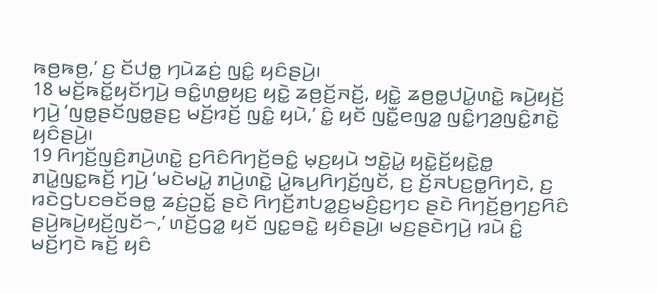ꤒꤥ꤬ꤒꤥ꤬,’ ꤢ꤬ ꤢꤩꤓꤥ꤭ ꤚꤣꤧꤘꤢꤦ꤬ ꤜꤢꤨ꤭ ꤟꤢꤨꤔꤣꤧ꤬꤯
18 ꤗꤢꤩ꤬ꤒꤢꤩ꤭ꤟꤢꤩꤚꤣꤧ꤬ ꤋꤢꤨ꤭ꤛꤥ꤭ꤟꤢ꤬ ꤟꤢꤧ꤭ ꤘꤥ꤬ꤢꤩ꤬ꤏꤢꤩ꤬, ꤟꤢꤧ꤭ ꤘꤥ꤬ꤥ꤭ꤓꤣꤧ꤭ꤛꤢꤧ꤭ ꤒꤣꤧ꤬ꤟꤢꤩ꤬ ꤚꤣꤧ꤬ ‘ꤜꤥ꤭ꤔꤢꤩꤜꤥ꤭ꤔꤢ꤬ ꤗꤢꤩ꤬ꤙꤢꤩ꤬ ꤜꤢꤨ꤭ ꤟꤣꤧ,’ ꤢꤨ꤭ ꤟꤢꤩ ꤜꤢꤪ꤭ꤕꤜꤤ꤭ ꤜꤢꤨ꤭ꤚꤤ꤬ꤜꤢꤨ꤭ꤊꤢꤧ꤭ ꤟꤢꤨꤔꤣꤧ꤬꤯
19 ꤖꤚꤢꤩ꤬ꤜꤢꤨ꤬ꤊꤣꤧ꤬ꤛꤢꤧ꤭ ꤢ꤬ꤖꤢꤨꤖꤚꤢꤩ꤬ꤋꤢꤨ꤭ ꤗ꤫ꤢ꤬ꤟꤣꤧ ꤠꤢꤧ꤭ꤣꤧ꤭ ꤟꤢꤧ꤭ꤢꤩ꤬ꤟꤢꤧ꤭ꤥ꤭ ꤊꤣꤧ꤭ꤜꤢ꤭ꤒꤢꤩ꤬ ꤚꤣꤧ꤬ ‘ꤗꤢꤧꤗꤣꤧ꤭ ꤊꤣꤧ꤬ꤛꤢꤧ꤭ ꤣꤧ꤭ꤒꤣ꤬ꤖꤚꤢꤩ꤬ꤜꤢꤩ, ꤢ꤬ ꤢꤩ꤬ꤏꤝꤢ꤬ꤥ꤭ꤖꤚꤢꤧ, ꤢ꤬ ꤙꤢꤧꤞꤝꤢꤋꤢꤩꤋꤥ꤭ ꤘꤢꤦ꤬ꤑꤢꤩ꤭ ꤔꤢꤧ ꤖꤚꤢꤩ꤬ꤊꤝꤤ꤭ꤢ꤬ꤗꤢꤨ꤬ꤢ꤬ꤚꤢ ꤔꤢꤧ ꤖꤚꤢꤩ꤬ꤥ꤬ꤚꤢ꤬ꤖꤢꤨ ꤔꤣꤧ꤬ꤒꤣꤧ꤬ꤟꤢꤩ꤬ꤜꤢꤩ꤮,’ ꤛꤢꤩ꤬ꤞꤤ꤭ ꤟꤢꤩ ꤜꤢ꤭ꤋꤢꤧ꤭ ꤟꤢꤨꤔꤣꤧ꤬꤯ ꤗꤢ꤬ꤔꤢꤧꤚꤣꤧ꤬ ꤙꤣꤧ ꤢꤨ꤭ ꤗꤢꤩ꤬ꤚꤢꤧ ꤒꤢꤩ꤬ ꤟꤢꤨ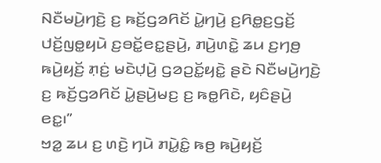ꤡꤢꤪꤗꤣꤧ꤬ꤚꤢꤧ꤬ ꤢ꤬ ꤒꤢꤩ꤬ꤞꤤꤖꤢꤩ ꤣꤧ꤭ꤚꤣꤧ꤬ ꤢ꤬ꤖꤥ꤭ꤢ꤬ꤞꤢꤩ꤬ ꤓꤢꤩ꤬ꤜꤥ꤭ꤟꤣꤧ ꤢ꤬ꤋꤢꤩ꤭ꤕꤢ꤭ꤔꤣꤧ꤬, ꤊꤣꤧ꤬ꤛꤢꤧ꤭ ꤘꤣ ꤢ꤬ꤚꤥ꤬ ꤒꤣꤧ꤬ꤟꤢꤩ꤬ ꤊ꤫ꤢꤦ꤬ ꤗꤢꤧꤓ꤫ꤣꤧ꤬ ꤞꤤꤑꤢꤩ꤭ꤟꤢꤧ꤭ ꤔꤢꤧ ꤡꤢꤪꤗꤣꤧ꤬ꤚꤢꤧ꤬ ꤢ꤬ ꤒꤢꤩ꤬ꤞꤤꤖꤢꤩ ꤣꤧ꤭ꤔꤣꤧ꤬ꤗꤢ꤬ ꤢ꤬ ꤒꤥ꤭ꤖꤢꤧ, ꤟꤢꤨꤔꤣꤧ꤬ ꤕꤢ꤭꤯”
ꤠꤤ꤭ ꤘꤣ ꤢ꤬ ꤛꤢꤧ꤬ ꤚꤣꤧ ꤊꤣꤧ꤭ꤢꤨ꤭ ꤒꤥ꤬ ꤒꤣꤧ꤬ꤟꤢꤩ꤬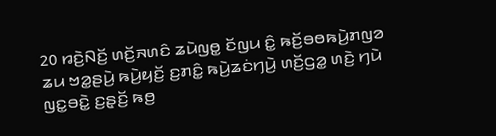20 ꤙꤢꤧ꤬ꤡꤢꤩ꤬ ꤛꤢꤩ꤬ꤏꤛꤢꤨ ꤘꤣꤧꤜꤥ꤭ ꤢꤩꤜꤣ ꤢꤨ꤭ ꤒꤢꤩ꤬ꤋꤥꤒꤣꤧ꤬ꤊꤜꤤ ꤘꤣ ꤠꤤ꤭ꤔꤣꤧ꤬ ꤒꤣꤧ꤬ꤟꤢꤩ꤬ ꤢ꤬ꤊꤢꤨ꤭ ꤒꤣꤧ꤬ꤘꤢꤦꤚꤣꤧ꤬ ꤛꤢꤩ꤬ꤞꤤ꤭ ꤛꤢꤧ꤬ ꤚꤣꤧ ꤜꤢ꤭ꤋꤢꤧ꤭ ꤢ꤬ꤔ꤫ꤢꤩ꤬ ꤒꤥ꤬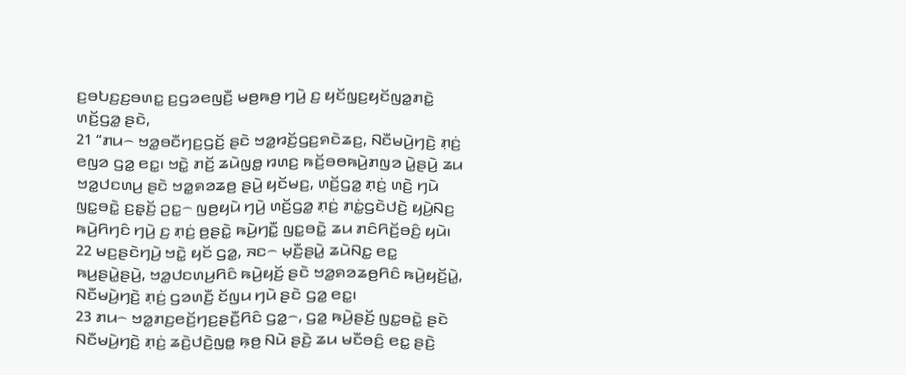ꤢ꤬ꤋꤝꤢ꤬ꤢ꤬ꤋꤛꤢ꤭ ꤢ꤬ꤞꤤꤕꤜꤢꤪ꤬ ꤗꤥ꤬ꤒꤥ꤬ ꤚꤣꤧ꤬ ꤢ꤬ ꤟꤢꤩꤜ꤫ꤢ꤬ꤟꤢꤩꤜꤤ꤭ꤊꤢꤧ꤭ ꤛꤢꤩ꤬ꤞꤤ꤭ ꤔꤢꤧ,
21 “ꤊꤣ꤮ ꤠꤤ꤭ꤋꤢꤪꤚꤢ꤬ꤞꤢꤩ꤬ ꤔꤢꤧ ꤠꤤ꤭ꤙꤢꤩ꤬ꤞꤢ꤬ꤎꤢꤧꤘꤢ꤬, ꤡꤢꤪꤗꤣꤧ꤬ꤚꤢꤧ꤬ ꤊ꤫ꤢꤦ꤬ ꤕꤜꤤ ꤞꤤ꤭ ꤕꤢ꤭꤯ ꤠꤢꤧ꤭ ꤊꤢꤩ꤬ ꤘꤣꤧꤜꤥ꤭ ꤙꤛꤢ꤬ ꤒꤢꤩ꤬ꤋꤥꤒꤣꤧ꤬ꤊꤜꤤ ꤣꤧ꤭ꤔꤣꤧ꤬ ꤘꤣ ꤠꤤ꤭ꤓꤢꤛꤣ꤬ ꤔꤢꤧ ꤠꤤ꤭ꤎꤤꤘꤥ꤬ ꤔꤣꤧ꤬ ꤟꤢꤩꤗꤢ꤬, ꤛꤢꤩ꤬ꤞꤤ꤭ ꤊ꤫ꤢꤦ꤬ ꤛꤢꤧ꤬ ꤚꤣꤧ ꤜꤢ꤭ꤋꤢꤧ꤭ ꤢ꤬ꤔ꤫ꤢꤩ꤬ ꤑꤢ꤭꤮ ꤜꤥ꤬ꤟꤣꤧ ꤚꤣꤧ꤬ ꤛꤢꤩ꤬ꤞꤤ꤭ ꤊ꤫ꤢꤦ꤬ ꤊꤢꤦ꤭ꤞꤢꤧꤓꤢꤧ꤬ ꤟꤣꤧ꤬ꤡꤢ꤬ ꤒꤣꤧ꤬ꤖꤚꤢꤨ ꤚꤣꤧ꤬ ꤢ꤬ ꤊ꤫ꤢꤦ꤬ ꤥ꤬ꤔꤢꤧ꤭ ꤒꤣꤧ꤬ꤚꤢꤪ꤭ ꤜꤢ꤭ꤋꤢꤧ꤭ ꤘꤣ ꤊꤢꤨꤖꤢꤩ꤬ꤋꤢꤨ꤬ ꤟꤣꤧ꤯
22 ꤗꤢ꤬ꤔꤢꤧꤚꤣꤧ꤬ ꤠꤢꤧ꤭ ꤟꤢꤩ ꤞꤤ꤭, ꤏꤢ꤮ ꤗ꤫ꤢꤪ꤬ꤔꤣꤧ꤭ ꤘꤣꤧꤡꤢ꤭ ꤕꤢ꤭ ꤒꤣ꤬ꤔꤣꤧ꤭ꤔꤣꤧ꤬, ꤠꤤ꤭ꤓꤢꤛꤣ꤬ꤖꤢꤨ ꤒꤣꤧ꤬ꤟꤢꤩ꤬ ꤔꤢꤧ ꤠꤤ꤭ꤎꤤꤘꤥ꤬ꤖꤢꤨ ꤒꤣꤧ꤬ꤟꤢꤩ꤬ꤣꤧ꤭, ꤡꤢꤪꤗꤣꤧ꤬ꤚꤢꤧ꤬ ꤊ꤫ꤢꤦ꤬ ꤞꤤꤛꤢꤪ꤬ ꤢꤩꤜꤣ ꤚꤣꤧ ꤔꤢꤧ ꤞꤤ꤭ ꤕꤢ꤭꤯
23 ꤊꤣ꤮ ꤠꤤ꤭ꤊꤢ꤬ꤕꤢꤩ꤬ꤚꤢ꤬ꤔꤢꤪ꤬ꤖꤢꤨ ꤞꤤ꤭꤮, ꤞꤤ꤭ ꤒꤣꤧ꤬ꤔꤢꤩ꤬ ꤜꤢ꤭ꤋꤢꤧ꤭ ꤔꤢꤧ ꤡꤢꤪꤗꤣꤧ꤬ꤚꤢꤧ꤬ ꤊ꤫ꤢꤦ꤬ ꤘꤢꤧ꤬ꤓꤢꤧ꤬ꤜꤥ꤭ ꤒ꤫ꤥ꤬ ꤡꤣꤧ ꤔꤢꤧ꤬ ꤘꤣ ꤗꤢꤪꤋꤢꤨ꤬ ꤕꤢ꤭ ꤔꤢꤧ꤬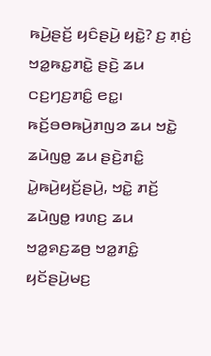ꤒꤣꤧ꤬ꤔꤢꤩ꤬ ꤟꤢꤨꤔꤣꤧ꤬ ꤟꤢꤧ꤭? ꤢ꤬ ꤊ꤫ꤢꤦ꤬ ꤠꤤ꤭ꤒꤢ꤭ꤊꤢꤧ꤭ ꤔꤢꤧ꤬ ꤘꤣ ꤍꤢ꤬ꤚꤢ꤬ꤊꤢꤨ꤭ ꤕꤢ꤭꤯ ꤒꤢꤩ꤬ꤋꤥꤒꤣꤧ꤬ꤊꤜꤤ ꤘꤣ ꤠꤢꤧ꤭ ꤘꤣꤧꤜꤥ꤭ ꤘꤣ ꤔꤢꤧ꤬ꤊꤢꤨ꤭ ꤣꤧ꤭ꤒꤣꤧ꤬ꤟꤢꤩ꤬ꤔꤣꤧ꤬, ꤠꤢꤧ꤭ ꤊꤢꤩ꤬ ꤘꤣꤧꤜꤥ꤭ ꤙꤛꤢ꤬ ꤘꤣ ꤠꤤ꤭ꤎꤢ꤬ꤘꤥ꤬ ꤠꤤ꤭ꤊꤢꤨ꤭ ꤟꤢꤩꤔꤣꤧ꤬ꤗꤢ꤬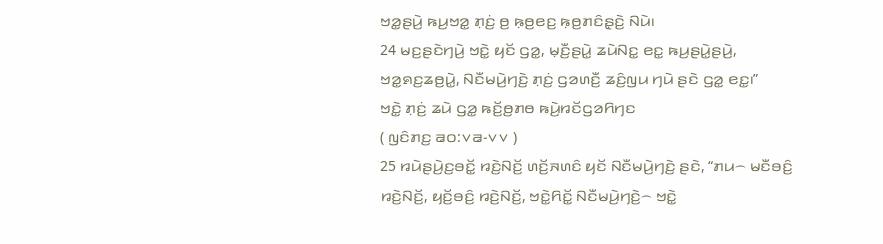ꤠꤤ꤭ꤔꤣꤧ꤬ ꤒꤣ꤬ꤠꤤ꤭ ꤊ꤫ꤢꤦ꤬ ꤥ꤬ ꤒ꤫ꤥ꤬ꤕꤢ꤬ ꤒ꤫ꤥ꤬ꤊꤢꤨꤔ꤫ꤢꤧ꤬ ꤡꤣꤧ꤯
24 ꤗꤢ꤬ꤔꤢꤧꤚꤣꤧ꤬ ꤠꤢꤧ꤭ ꤟꤢꤩ ꤞꤤ꤭, ꤗ꤫ꤢꤪ꤬ꤔꤣꤧ꤭ ꤘꤣꤧꤡꤢ꤭ ꤕꤢ꤭ ꤒꤣ꤬ꤔꤣꤧ꤭ꤔꤣꤧ꤬, ꤠꤤ꤭ꤎꤢ꤬ꤘꤥ꤬ꤣꤧ꤭, ꤡꤢꤪꤗꤣꤧ꤬ꤚꤢꤧ꤬ ꤊ꤫ꤢꤦ꤬ ꤞꤤꤛꤢꤪ꤬ ꤘꤢꤨ꤬ꤜꤣ ꤚꤣꤧ ꤔꤢꤧ ꤞꤤ꤭ ꤕꤢ꤭꤯”
ꤠꤢꤧ꤭ ꤊ꤫ꤢꤦ꤬ ꤘꤣꤧ ꤞꤤ꤭ ꤒꤢꤩ꤬ꤥ꤬ꤊꤥ ꤒꤣꤧ꤬ꤙꤢꤩꤞꤤꤖꤚꤢ
( ꤜꤢꤨꤊꤢ꤬ ꤁꤀:꤂꤁-꤂꤂ )
25 ꤙꤣꤧꤔꤣꤧ꤬ꤢ꤬ꤋꤢꤩ꤭ ꤙꤢꤧ꤬ꤡꤢꤩ꤬ ꤛꤢꤩ꤬ꤏꤛꤢꤨ ꤟꤢꤩ ꤡꤢꤪꤗꤣꤧ꤬ꤚꤢꤧ꤬ ꤔꤢꤧ, “ꤊꤣ꤮ ꤗꤢꤪꤋꤢꤨ꤬ ꤙꤢꤧ꤬ꤡꤢꤩ꤬, ꤟꤢꤩ꤬ꤋꤢꤨ꤬ ꤙꤢꤧ꤬ꤡꤢꤩ꤬, ꤠꤢꤧ꤭ꤖꤢꤩ꤭ ꤡꤢꤪꤗꤣꤧ꤬ꤚꤢꤧ꤬꤮ ꤠꤢꤧ꤭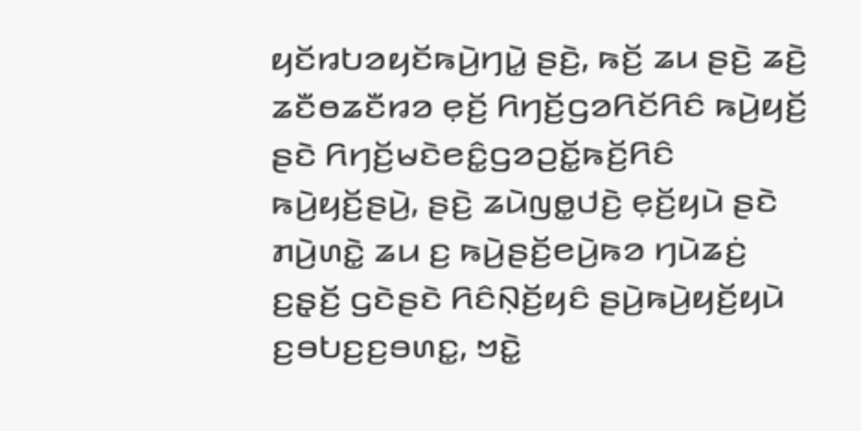ꤟꤢꤩꤙꤝꤤꤟꤢꤩꤒꤣꤧ꤬ꤚꤣꤧ꤭ ꤔꤢꤧ꤬, ꤒꤢꤩ꤬ ꤘꤣ ꤔꤢꤧ꤬ ꤘꤢꤧ꤬ ꤘꤢꤪꤥꤘꤢꤪꤙꤤ ꤕ꤫ꤢꤩ꤬ ꤖꤚꤢꤩ꤬ꤞꤤꤖꤢꤩꤖꤢꤨ ꤒꤣꤧ꤬ꤟꤢꤩ꤬ ꤔꤢꤧ ꤖꤚꤢꤩ꤬ꤗꤢꤧꤕꤢꤨ꤭ꤞꤤꤑꤢꤩ꤭ꤒꤢꤩ꤬ꤖꤢꤨ ꤒꤣꤧ꤬ꤟꤢꤩ꤬ꤔꤣꤧ꤬, ꤔꤢꤧ꤬ ꤘꤣꤧꤜꤥ꤭ꤓꤢꤧ꤬ ꤕ꤫ꤢꤩ꤬ꤟꤣꤧ ꤔꤢꤧ ꤊꤣꤧ꤬ꤛꤢꤧ꤭ ꤘꤣ ꤢ꤬ ꤒꤣꤧ꤬ꤔꤢꤩ꤬ꤕꤣꤧ꤬ꤒꤤ ꤚꤣꤧꤘꤢꤦ꤬ ꤢ꤬ꤔ꤫ꤢꤩ꤬ ꤞꤢꤧꤔꤢꤧ ꤖꤢꤨꤡ꤫ꤢꤩ꤬ꤟꤢꤨ ꤔꤣꤧ꤬ꤒꤣꤧ꤬ꤟꤢꤩ꤬ꤟꤣꤧ ꤢ꤬ꤋꤝꤢ꤬ꤢ꤬ꤋꤛꤢ꤭, ꤠꤢꤧ꤭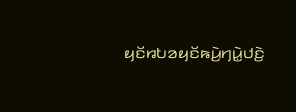ꤟꤢꤩꤙꤝꤤꤟꤢꤩꤒꤣꤧ꤬ꤚꤣꤧ꤭ꤓꤢꤧ꤬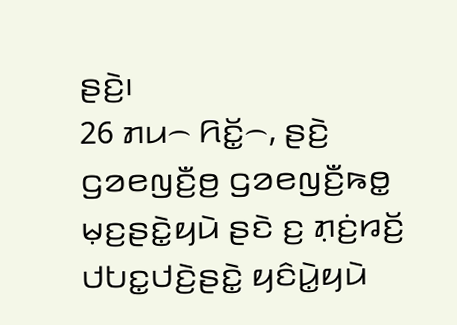ꤔꤢꤧ꤬꤯
26 ꤊꤣ꤮ ꤖꤢꤩ꤭꤮, ꤔꤢꤧ꤬ ꤞꤤꤕꤜꤢꤪ꤬ꤥ꤬ ꤞꤤꤕꤜꤢꤪ꤬ꤒꤥ꤭ ꤗ꤫ꤢ꤬ꤔꤢꤧ꤭ꤟꤣꤧ ꤔꤢꤧ ꤢ꤬ ꤊ꤫ꤢꤦ꤬ꤙꤢꤩ꤬ ꤓꤝꤢ꤭ꤓꤢꤧ꤬ꤔꤢꤧ꤭ ꤟꤢꤨꤣꤧ꤭ꤟꤣꤧ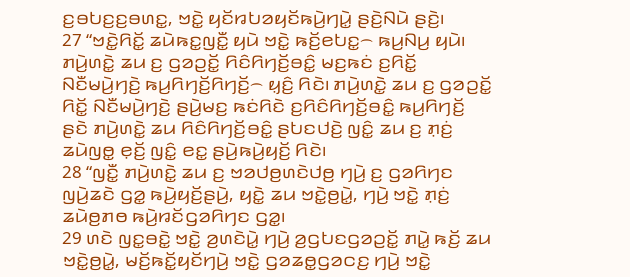ꤢ꤬ꤋꤝꤢ꤬ꤢ꤬ꤋꤛꤢ꤭, ꤠꤢꤧ꤭ ꤟꤢꤩꤙꤝꤤꤟꤢꤩꤒꤣꤧ꤬ꤚꤣꤧ꤭ ꤔꤢꤧ꤬ꤡꤣꤧ ꤔꤢꤧ꤬꤯
27 “ꤠꤢꤧ꤭ꤖꤢꤩ꤭ ꤘꤣꤧꤒꤢ꤭ꤜꤢꤪ꤭ ꤟꤣꤧ ꤠꤢꤧ꤭ ꤒꤢꤩ꤬ꤕꤝꤢ꤭꤮ ꤒꤣ꤬ꤡꤣ꤬ ꤟꤣꤧ꤯ ꤊꤣꤧ꤬ꤛꤢꤧ꤭ ꤘꤣ ꤢ꤬ ꤞꤤꤑꤢꤩ꤭ ꤖꤢꤨꤖꤚꤢꤩ꤬ꤋꤢꤨ꤭ ꤗꤢ꤬ꤒꤢꤦ ꤢ꤬ꤖꤢꤩ꤭ ꤡꤢꤪꤗꤣꤧ꤬ꤚꤢꤧ꤬ ꤒꤣ꤬ꤖꤚꤢꤩ꤬ꤖꤚꤢꤩ꤬꤮ ꤟ꤫ꤢꤨ꤬ ꤖꤢꤧ꤯ ꤊꤣꤧ꤬ꤛꤢꤧ꤭ ꤘꤣ ꤢ꤬ ꤞꤤꤑꤢꤩ꤭ ꤖꤢꤩ꤭ ꤡꤢꤪꤗꤣꤧ꤬ꤚꤢꤧ꤬ ꤔꤣꤧ꤬ꤗꤢ꤬ ꤒꤢꤦꤖꤢꤧ ꤢ꤬ꤖꤢꤨꤖꤚꤢꤩ꤬ꤋꤢꤨ꤭ ꤒꤣ꤬ꤖꤚꤢꤩ꤬ ꤔꤢꤧ ꤊꤣꤧ꤬ꤛꤢꤧ꤭ ꤘꤣ ꤖꤢꤨꤖꤚꤢꤩ꤬ꤋꤢꤨ꤭ ꤔꤝꤢꤓꤢꤧ꤬ ꤜꤢꤨ꤭ ꤘꤣ ꤢ꤬ ꤊ꤫ꤢꤦ꤬ ꤘꤣꤧꤜꤥ꤭ ꤕ꤫ꤢꤩ꤬ ꤜꤢꤨ꤭ ꤕꤢ꤭ ꤔꤣꤧ꤬ꤒꤣꤧ꤬ꤟꤢꤩ꤬ ꤖꤢꤧ꤯
28 “ꤜꤢꤪ꤭ ꤊꤣꤧ꤬ꤛꤢꤧ꤭ ꤘꤣ ꤢ꤬ ꤠꤤꤓꤥ꤬ꤛꤢꤧꤓꤥ꤬ ꤚꤣꤧ꤬ ꤢ꤬ ꤞꤤꤖꤚꤢ ꤜꤣꤧ꤬ꤘꤢꤧ ꤞꤤ꤭ ꤒꤣꤧ꤬ꤟꤢꤩ꤬ꤔꤣꤧ꤬, ꤟꤢꤧ꤭ ꤘꤣ ꤠꤢꤧ꤭ꤥ꤬ꤣꤧ꤭, ꤚꤣꤧ꤬ ꤠꤢꤧ꤭ ꤊ꤫ꤢꤦ꤬ ꤘꤣꤧꤥ꤬ꤊꤥ ꤒꤣꤧ꤬ꤙꤢꤩꤞꤤꤖꤚꤢ ꤞꤤ꤭꤯
29 ꤛꤢꤧ ꤜꤢ꤭ꤋꤢꤧ꤭ ꤠꤢꤧ꤭ ꤤ꤬ꤛꤢꤧꤣꤧ꤭ ꤚꤣꤧ꤬ ꤤ꤬ꤞꤝꤢꤞꤤꤑꤢꤩ꤭ ꤊꤣꤧ꤭ ꤒꤢꤩ꤬ ꤘꤣ ꤠꤢꤧ꤭ꤥ꤬ꤣꤧ꤭, ꤗꤢꤩ꤬ꤒꤢꤩ꤭ꤟꤢꤩꤚꤣꤧ꤬ ꤠꤢꤧ꤭ ꤞꤤꤘꤥ꤭ꤞꤤꤍꤢ꤬ ꤚꤣꤧ꤬ ꤠꤢꤧ꤭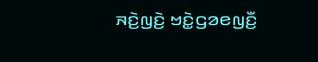ꤏꤢꤧ꤬ꤜꤢꤧ꤬ ꤠꤢꤧ꤭ꤞꤤꤕꤜꤢꤪ꤬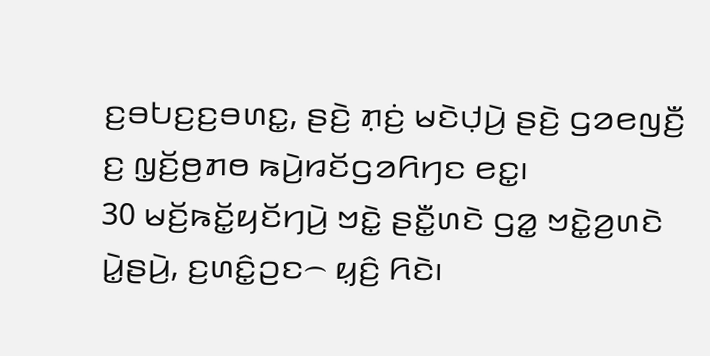ꤢ꤬ꤋꤝꤢ꤬ꤢ꤬ꤋꤛꤢ꤭, ꤔꤢꤧ꤬ ꤊ꤫ꤢꤦ꤬ ꤗꤢꤧꤓ꤫ꤣꤧ꤬ ꤔꤢꤧ꤬ ꤞꤤꤕꤜꤢꤪ꤬ ꤢ꤬ ꤜ꤫ꤢꤩ꤬ꤥ꤬ꤊꤥ ꤒꤣꤧ꤬ꤙꤢꤩꤞꤤꤖꤚꤢ ꤕꤢ꤭꤯
30 ꤗꤢꤩ꤬ꤒꤢꤩ꤭ꤟꤢꤩꤚꤣꤧ꤬ ꤠꤢꤧ꤭ ꤔꤢꤪ꤭ꤛꤢꤧ ꤞꤤ꤭ ꤠꤢꤧ꤭ꤤ꤬ꤛꤢꤧ ꤣꤧ꤭ꤔꤣꤧ꤬, ꤢ꤬ꤛꤢꤨ꤭ꤑꤢ꤮ ꤟ꤫ꤢꤨ꤬ ꤖꤢꤧ꤯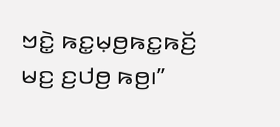ꤠꤢꤧ꤭ ꤒꤢ꤭ꤗ꤫ꤥ꤬ꤒꤢ꤭ꤒꤢꤩ꤬ ꤗꤢ꤬ ꤢ꤬ꤓꤥ꤬ ꤒꤥ꤬꤯”